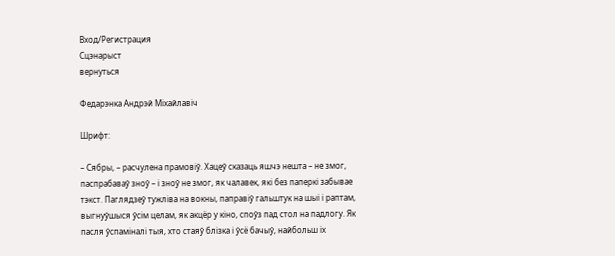Вход/Регистрация
Сцэнарыст
вернуться

Федарэнка Андрэй Міхайлавіч

Шрифт:

– Сябры, – расчулена прамовіў. Хацеў сказаць яшчэ нешта – не змог, паспрабаваў зноў – і зноў не змог, як чалавек, які без паперкі забывае тэкст. Паглядзеў тужліва на вокны, паправіў гальштук на шыі і раптам, выгнуўшыся ўсім целам, як акцёр у кіно, споўз пад стол на падлогу. Як пасля ўспаміналі тыя, хто стаяў блізка і ўсё бачыў, найбольш іх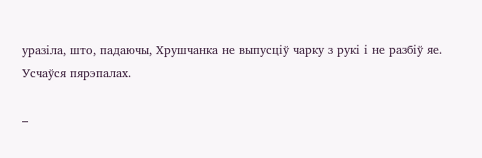уразіла, што, падаючы, Хрушчанка не выпусціў чарку з рукі і не разбіў яе. Усчаўся пярэпалах.

–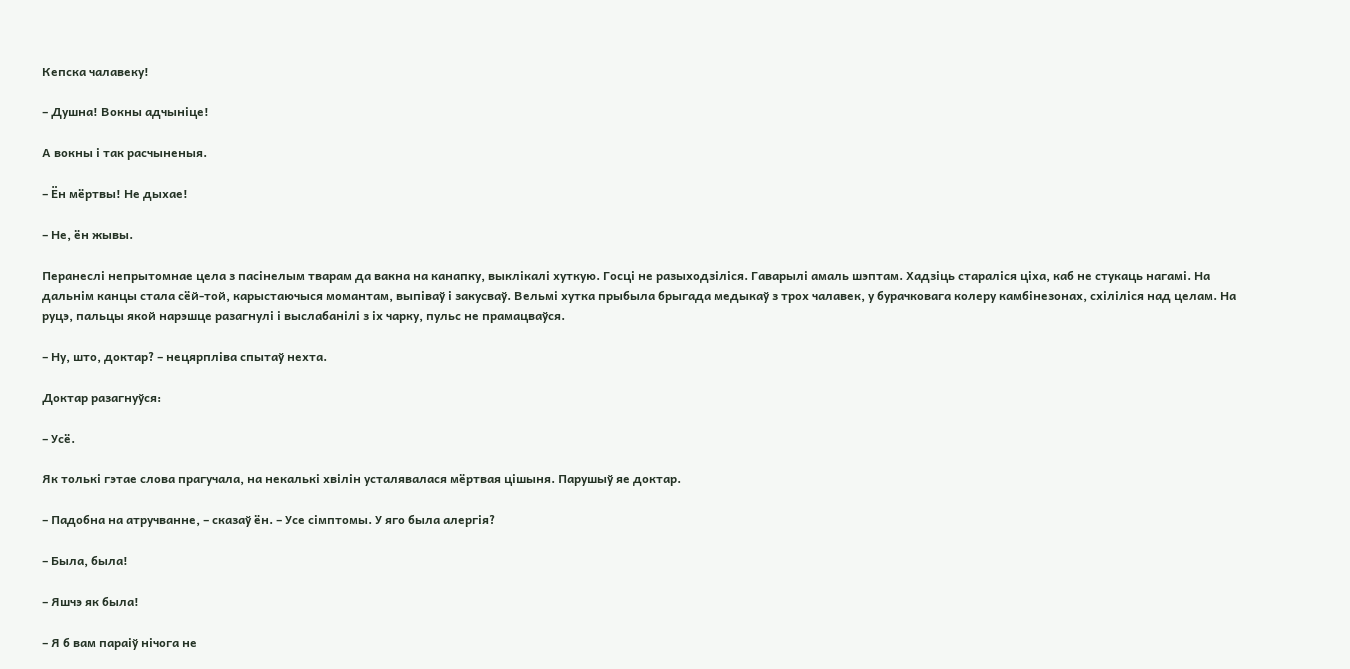Кепска чалавеку!

– Душна! Вокны адчыніце!

А вокны і так расчыненыя.

– Ён мёртвы! Не дыхае!

– Не, ён жывы.

Перанеслі непрытомнае цела з пасінелым тварам да вакна на канапку, выклікалі хуткую. Госці не разыходзіліся. Гаварылі амаль шэптам. Хадзіць стараліся ціха, каб не стукаць нагамі. На дальнім канцы стала сёй-той, карыстаючыся момантам, выпіваў і закусваў. Вельмі хутка прыбыла брыгада медыкаў з трох чалавек, у бурачковага колеру камбінезонах, схіліліся над целам. На руцэ, пальцы якой нарэшце разагнулі і выслабанілі з іх чарку, пульс не прамацваўся.

– Ну, што, доктар? – нецярпліва спытаў нехта.

Доктар разагнуўся:

– Усё.

Як толькі гэтае слова прагучала, на некалькі хвілін усталявалася мёртвая цішыня. Парушыў яе доктар.

– Падобна на атручванне, – сказаў ён. – Усе сімптомы. У яго была алергія?

– Была, была!

– Яшчэ як была!

– Я б вам параіў нічога не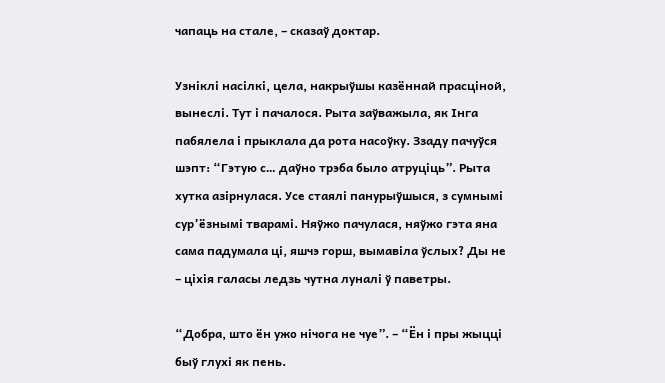чапаць на стале, – сказаў доктар.

Узніклі насілкі, цела, накрыўшы казённай прасціной, вынеслі. Тут і пачалося. Рыта заўважыла, як Інга пабялела і прыклала да рота насоўку. Ззаду пачуўся шэпт: “Гэтую с… даўно трэба было атруціць”. Рыта хутка азірнулася. Усе стаялі панурыўшыся, з сумнымі сур’ёзнымі тварамі. Няўжо пачулася, няўжо гэта яна сама падумала ці, яшчэ горш, вымавіла ўслых? Ды не – ціхія галасы ледзь чутна луналі ў паветры.

“Добра, што ён ужо нічога не чуе”. – “Ён і пры жыцці быў глухі як пень.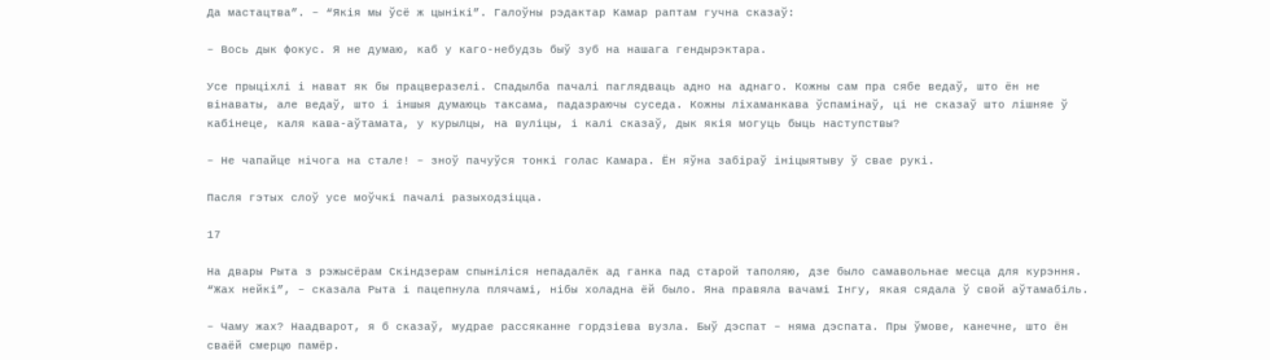Да мастацтва”. – “Якія мы ўсё ж цынікі”. Галоўны рэдактар Камар раптам гучна сказаў:

– Вось дык фокус. Я не думаю, каб у каго-небудзь быў зуб на нашага гендырэктара.

Усе прыціхлі і нават як бы працверазелі. Спадылба пачалі паглядваць адно на аднаго. Кожны сам пра сябе ведаў, што ён не вінаваты, але ведаў, што і іншыя думаюць таксама, падазраючы суседа. Кожны ліхаманкава ўспамінаў, ці не сказаў што лішняе ў кабінеце, каля кава-аўтамата, у курылцы, на вуліцы, і калі сказаў, дык якія могуць быць наступствы?

– Не чапайце нічога на стале! – зноў пачуўся тонкі голас Камара. Ён яўна забіраў ініцыятыву ў свае рукі.

Пасля гэтых слоў усе моўчкі пачалі разыходзіцца.

17

На двары Рыта з рэжысёрам Скіндзерам спыніліся непадалёк ад ганка пад старой таполяю, дзе было самавольнае месца для курэння. “Жах нейкі”, – сказала Рыта і пацепнула плячамі, нібы холадна ёй было. Яна правяла вачамі Інгу, якая сядала ў свой аўтамабіль.

– Чаму жах? Наадварот, я б сказаў, мудрае рассяканне гордзіева вузла. Быў дэспат – няма дэспата. Пры ўмове, канечне, што ён сваёй смерцю памёр.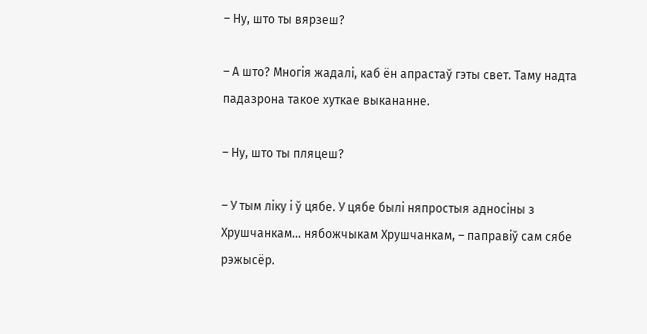– Ну, што ты вярзеш?

– А што? Многія жадалі, каб ён апрастаў гэты свет. Таму надта падазрона такое хуткае выкананне.

– Ну, што ты пляцеш?

– У тым ліку і ў цябе. У цябе былі няпростыя адносіны з Хрушчанкам… нябожчыкам Хрушчанкам, – паправіў сам сябе рэжысёр.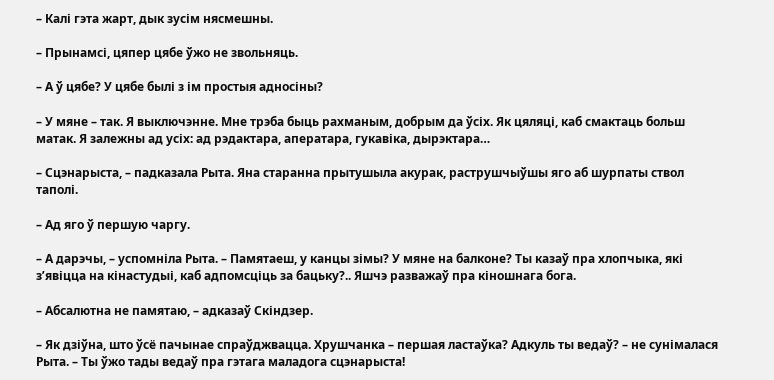– Калі гэта жарт, дык зусім нясмешны.

– Прынамсі, цяпер цябе ўжо не звольняць.

– А ў цябе? У цябе былі з ім простыя адносіны?

– У мяне – так. Я выключэнне. Мне трэба быць рахманым, добрым да ўсіх. Як цяляці, каб смактаць больш матак. Я залежны ад усіх: ад рэдактара, аператара, гукавіка, дырэктара…

– Сцэнарыста, – падказала Рыта. Яна старанна прытушыла акурак, раструшчыўшы яго аб шурпаты ствол таполі.

– Ад яго ў першую чаргу.

– А дарэчы, – успомніла Рыта. – Памятаеш, у канцы зімы? У мяне на балконе? Ты казаў пра хлопчыка, які з’явіцца на кінастудыі, каб адпомсціць за бацьку?.. Яшчэ разважаў пра кіношнага бога.

– Абсалютна не памятаю, – адказаў Скіндзер.

– Як дзіўна, што ўсё пачынае спраўджвацца. Хрушчанка – першая ластаўка? Адкуль ты ведаў? – не сунімалася Рыта. – Ты ўжо тады ведаў пра гэтага маладога сцэнарыста!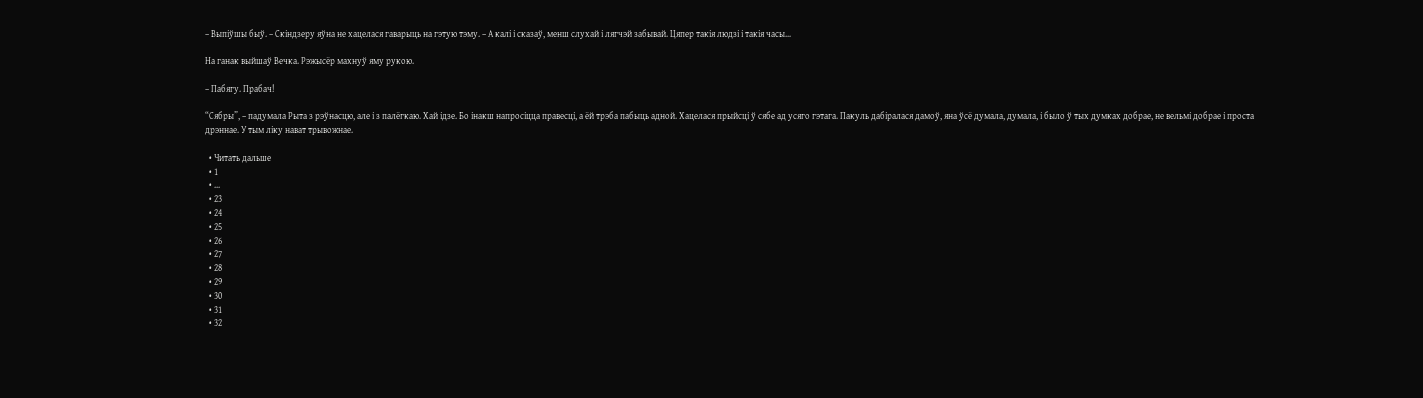– Выпіўшы быў. – Скіндзеру яўна не хацелася гаварыць на гэтую тэму. – А калі і сказаў, менш слухай і лягчэй забывай. Цяпер такія людзі і такія часы…

На ганак выйшаў Вечка. Рэжысёр махнуў яму рукою.

– Пабягу. Прабач!

“Сябры”, – падумала Рыта з рэўнасцю, але і з палёгкаю. Хай ідзе. Бо інакш напросіцца правесці, а ёй трэба пабыць адной. Хацелася прыйсці ў сябе ад усяго гэтага. Пакуль дабіралася дамоў, яна ўсё думала, думала, і было ў тых думках добрае, не вельмі добрае і проста дрэннае. У тым ліку нават трывожнае.

  • Читать дальше
  • 1
  • ...
  • 23
  • 24
  • 25
  • 26
  • 27
  • 28
  • 29
  • 30
  • 31
  • 32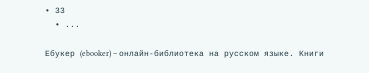• 33
  • ...

Ебукер (ebooker) – онлайн-библиотека на русском языке. Книги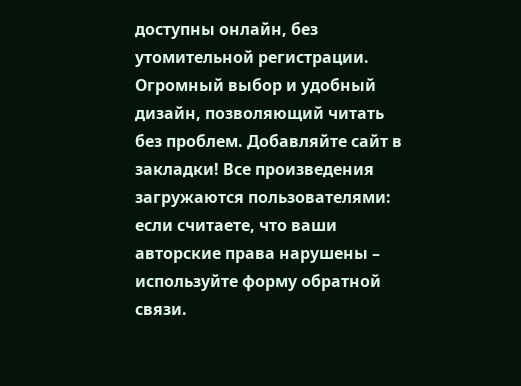доступны онлайн, без утомительной регистрации. Огромный выбор и удобный дизайн, позволяющий читать без проблем. Добавляйте сайт в закладки! Все произведения загружаются пользователями: если считаете, что ваши авторские права нарушены – используйте форму обратной связи.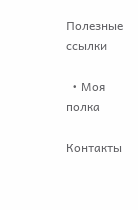Полезные ссылки

  • Моя полка

Контакты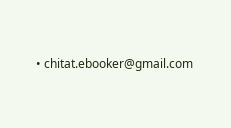• chitat.ebooker@gmail.com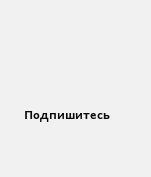Подпишитесь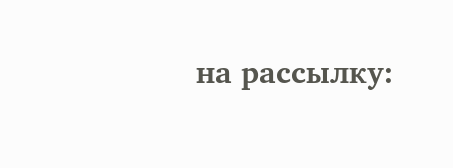на рассылку: